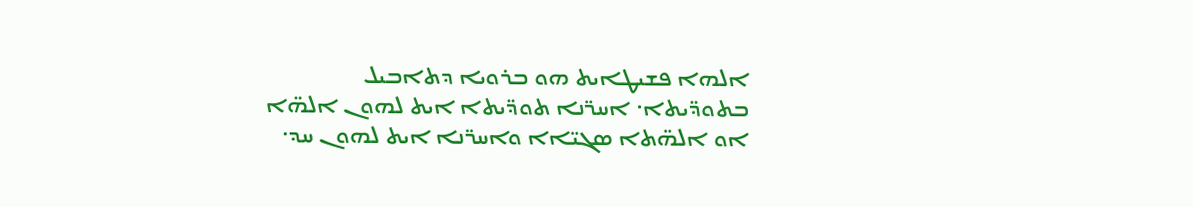ܐܠܗܐ ܦܫܝܛܐܝܬ ܗܘ ܒܪܘܝܐ ܕܬܐܒܝܠ ܒܬܘܕ̈ܝܬܐ܁ ܐܚܪ̈ܢܐ ܬܘܕ̈ܝܬܐ ܐܝܬ ܠܗܘܢ ܐܠܗ̈ܐ ܐܘ ܐܠܗ̈ܬܐ ܣܓܝ̈ܐܐ ܘܐܚܪ̈ܢܐ ܐܝܬ ܠܗܘܢ ܚܕ܁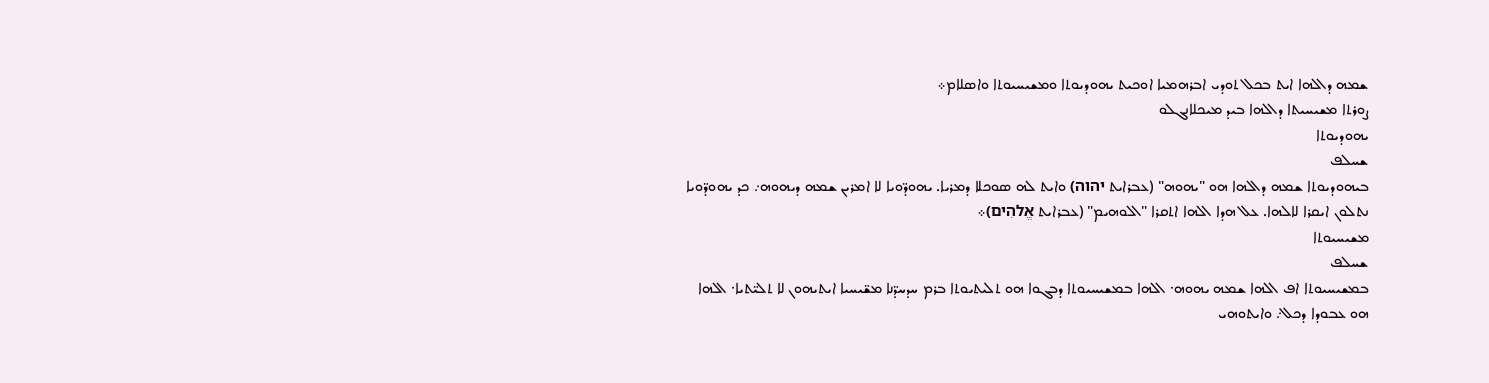ܫܡܗ ܕܐܠܗܐ ܐܝܬ ܒܟܠ ܬܘܕܝ ܐܒܪܗܡܝܐ ܐܘܟܝܬ ܝܗܘܕܝܘܬܐ ܘܡܫܝܚܝܘܬܐ ܘܐܣܠܐܡ܀
ܨܘܪܬܐ ܡܫܝܚܝܬܐ ܕܐܠܗܐ ܒܝܕ ܡܝܟܠܐܢܓܠܘ
ܝܗܘܕܝܘܬܐ
ܫܚܠܦ
ܒܝܗܘܕܝܘܬܐ ܫܡܗ ܕܐܠܗܐ ܗܘ "ܝܗܘܗ" (ܥܒܪܐܝܬ יהוה) ܘܐܝܬ ܠܗ ܣܘܟܠܐ ܕܡܪܝܐ. ܝܗܘܕ̈ܘܝܐ ܠܐ ܐܡܪܝܢ ܫܡܗ ܕܝܗܘܗ܇ ܟܕ ܝܗܘܕ̈ܘܝܐ ܢܬܠܘܢ ܐܝܩܪܐ ܠܐܠܗܐ. ܥܠ ܗܕܐ ܐܠܗܐ ܐܬܩܪܐ "ܐܠܘܗܝܡ" (ܥܒܪܐܝܬ אֱלהִים)܀
ܡܫܝܚܝܘܬܐ
ܫܚܠܦ
ܒܡܫܝܚܝܘܬܐ ܐܦ ܐܠܗܐ ܫܡܗ ܝܗܘܗ܁ ܐܠܗܐ ܒܡܫܝܚܝܘܬܐ ܕܒܓܘܐ ܗܘ ܬܠܝܬܝܘܬܐ ܒܪܡ ܚܕܚܕ̈ܢܐ ܡܫ̈ܝܚܝܐ ܐܝܬܝܗܘܢ ܠܐ ܬܠܝ̈ܬܝܐ܁ ܐܠܗܐ ܗܘ ܥܒܘܕܐ ܕܟܠ܇ ܘܐܝܬܘܗܝ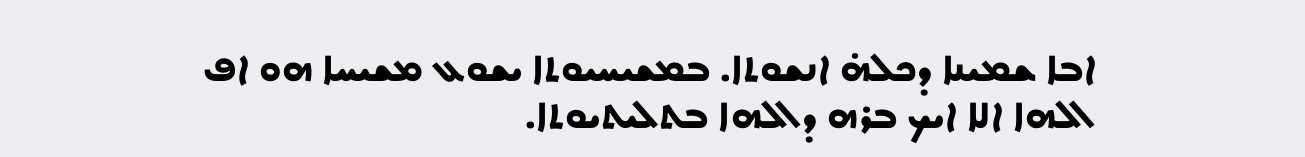ܐܒܐ ܫܡܝܢܐ ܕܟܠܗ̇ ܐܢܫܘܬܐ. ܒܡܫܝܚܝܘܬܐ ܝܫܘܥ ܡܫܝܚܐ ܗܘ ܐܦ ܐܠܗܐ ܐܠܐ ܐܝܟ ܒܪܗ ܕܐܠܗܐ ܒܬܠܝܬܝܘܬܐ.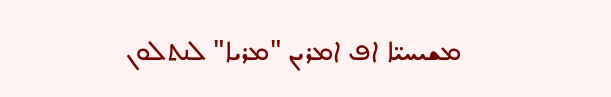ܡܫܝܚܝ̈ܐ ܐܦ ܐܡܪܝܢ "ܡܪܝܐ" ܠܢܬܠܘܢ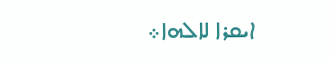ܐܝܩܪܐ ܠܐܠܗܐ܀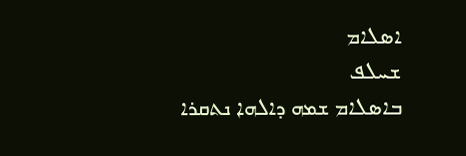ܐܣܠܐܡ
ܫܚܠܦ
ܒܐܣܠܐܡ ܫܡܗ ܕܐܠܗܐ ܢܬܩܪܐ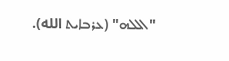"ܐܠܠܗ" (ܥܪܒܐܝܬ الله).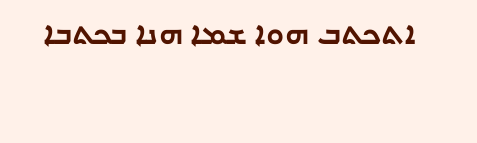ܐܬܟܬܒ ܗܘܐ ܫܡܐ ܗܢܐ ܒܟܬܒܐ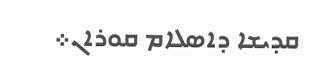ܩܕܝܫܐ ܕܐܣܠܐܡ ܩܘܪܐܢ܀